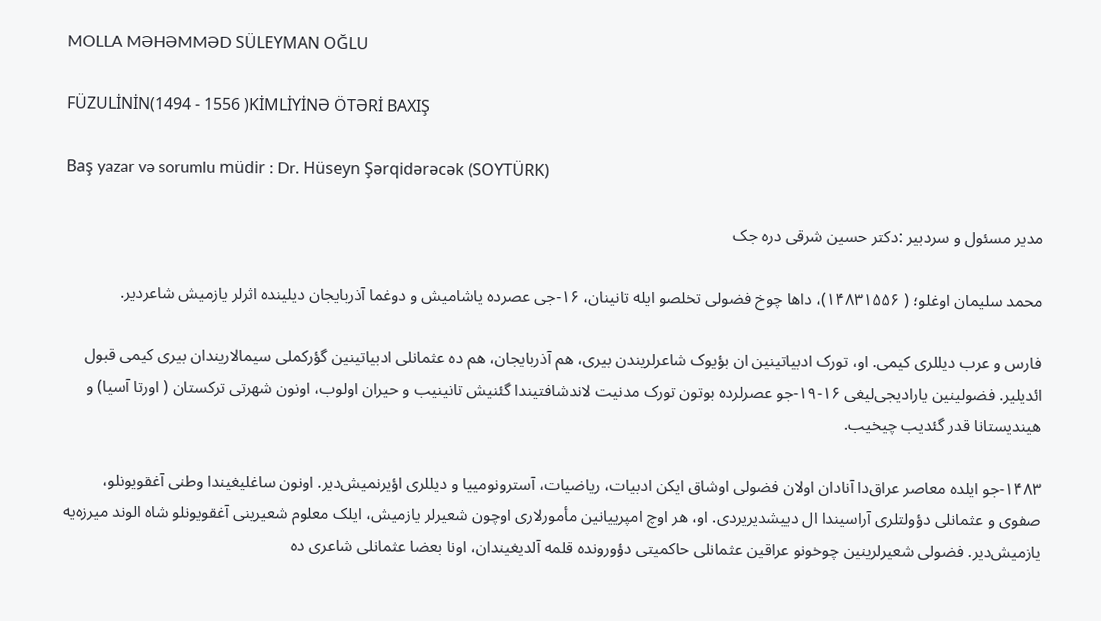MOLLA MƏHƏMMƏD SÜLEYMAN OĞLU

FÜZULİNİN(1494 - 1556 )KİMLİYİNƏ ÖTƏRİ BAXIŞ

Baş yazar və sorumlu müdir : Dr. Hüseyn Şərqidərəcək (SOYTÜRK)

مدیر مسئول و سردبیر :دکتر حسین شرقی دره جک

محمد سلیمان اوغلو؛ ( ۱۴۸۳۱۵۵۶)، داها چوخ فضولی تخلصو ایله تانینان، ۱۶-جی عصرده یاشامیش و دوغما آذربایجان دیلینده اثرلر یازمیش شاعردیر.

فارس و عرب دیللری کیمی. او، تورک ادبیاتینین ان بؤیوک شاعرلریندن بیری، هم آذربایجان، هم ده عثمانلی ادبیاتینین گؤرکملی سیمالاریندان بیری کیمی قبول ائدیلیر. فضولینین یارادیجی‌لیغی ۱۶-۱۹-جو عصرلرده بوتون تورک مدنیت لاندشافتیندا گئنیش تانینیب و حیران اولوب، اونون شهرتی ترکستان ( اورتا آسیا) و هیندیستانا قدر گئدیب چیخیب.

۱۴۸۳-جو ایلده معاصر عراق‌دا آنادان اولان فضولی اوشاق ایکن ادبیات، ریاضیات، آسترونومییا و دیللری اؤیرنمیش‌دیر. اونون ساغلیغیندا وطنی آغقویونلو، صفوی و عثمانلی دؤولتلری آراسیندا ال دییشدیریردی. او، هر اوچ امپرییانین مأمورلاری اوچون شعیرلر یازمیش، ایلک معلوم شعیرینی آغقویونلو شاه الوند میرزه‌یه یازمیش‌دیر. فضولی شعیرلرینین چوخونو عراقین عثمانلی حاکمیتی دؤورونده قلمه آلدیغیندان، اونا بعضا عثمانلی شاعری ده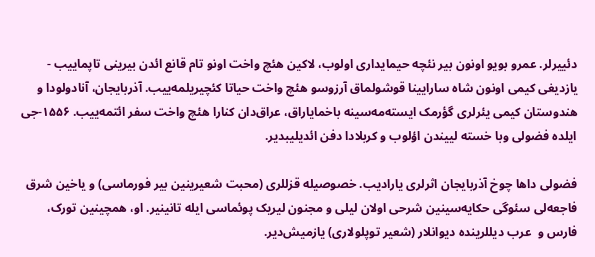دئییرلر. عمرو بویو اونون بیر نئچه حیمایداری اولوب، لاکین هئچ واخت اونو تام قانع ائد‌ن بیرینی تاپماییب - یازدیغی کیمی اونون شاه سارایینا قوشولماق آرزوسو هئچ واخت حیاتا کئچیریلمه‌ییب. آذربایجان، آنادولودا و هندوستان‌ کیمی یئرلری گؤرمک ایسته‌مه‌سینه باخمایاراق، عراق‌دان کنارا هئچ واخت سفر ائتمه‌ییب. ۱۵۵۶-جی ایلده فضولی وبا خسته لییندن اؤلوب و کربلادا دفن ائدیلیبدیر.

فضولی داها چوخ آذربایجان اثرلری یارادیب. خصوصیله قزللری (محبت شعیرینین بیر فورماسی) و یاخین شرق فاجعه‌لی سئوگی حکایه‌سینین شرحی اولان لیلی و مجنون لیریک پوئماسی ایله تانینیر. او، همچینین تورک، فارس و  عرب دیللرینده دیوانلار (شعیر توپلولاری) یازمیش‌دیر.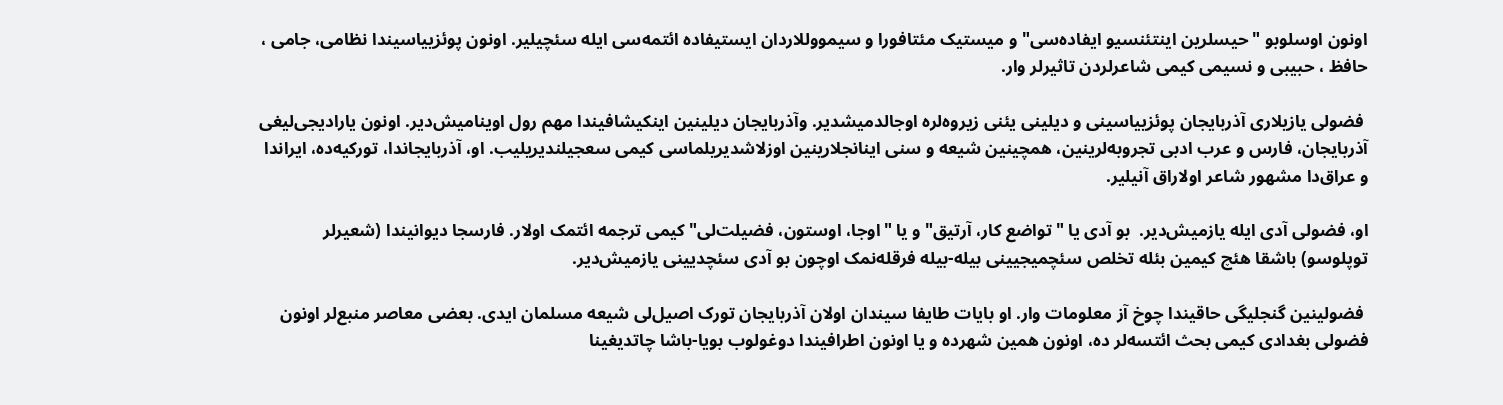اونون اوسلوبو "حیسلرین اینتئنسیو ایفاده‌سی" و میستیک مئتافورا و سیمووللاردان ایستیفاده ائتمه‌سی ایله سئچیلیر. اونون پوئزییاسیندا نظامی، جامی ، حافظ ، حبیبی و نسیمی کیمی شاعرلر‌دن تاثیرلر وار.

 فضولی یازیلاری آذربایجان پوئزییاسینی و دیلینی یئنی زیروه‌لره اوجالدمیشدیر. وآذربایجان دیلینین اینکیشافیندا مهم رول اوینامیش‌دیر. اونون یارادیجی‌لیغی آذربایجان، فارس و عرب ادبی تجروبه‌لرینین، همچینین شیعه و سنی اینانجلارینین اوزلاشدیریلماسی کیمی سعجیلندیریلیب. او، آذربایجاندا، تورکیه‌ده، ایراندا و عراق‌دا مشهور شاعر اولاراق آنیلیر.

او، فضولی آدی ایله یازمیش‌دیر.  بو آدی یا "تواضع کار، آرتیق" و یا "اوجا، اوستون، فضیلت‌لی" کیمی ترجمه ائتمک اولار. فارسجا دیوانیندا (شعیرلر توپلوسو) باشقا هئچ کیمین بئله تخلص سئچمیجیینی بیله-بیله فرقله‌نمک اوچون بو آدی سئچدیینی یازمیش‌دیر.

 فضولینین گنجلیگی حاقیندا چوخ آز معلومات وار. او بایات طایفا سیندان اولان آذربایجان تورک اصیل‌لی شیعه مسلمان ایدی. بعضی معاصر منبع‌لر اونون فضولی بغدادی کیمی بحث ائتسه‌لر ده، اونون همین شهرده و یا اونون اطرافیندا دوغولوب بویا-باشا چاتدیغینا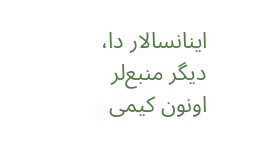اینانسالار دا، دیگر منبع‌لر اونون کیمی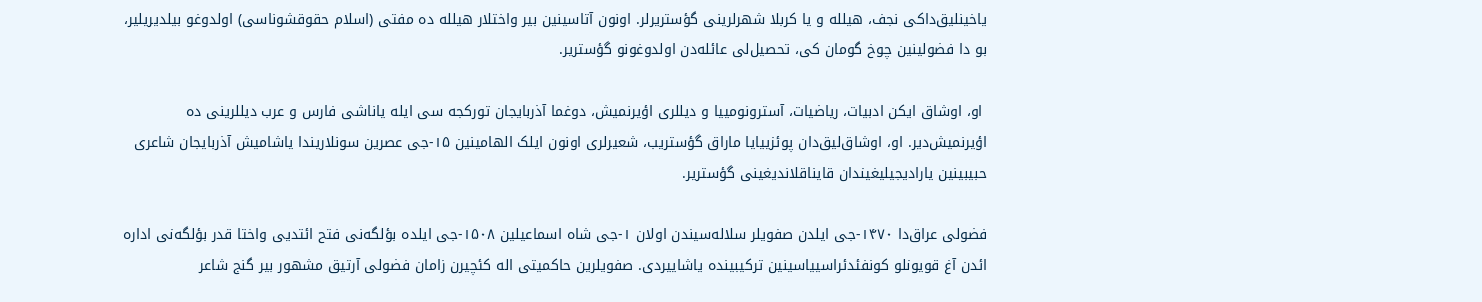یاخینلیق‌داکی نجف، هیلله و یا کربلا شهرلرینی گؤستریرلر. اونون آتاسینین بیر واختلار هیلله ده مفتی (اسلام حقوقشوناسی) اولدوغو بیلدیریلیر، بو دا فضولینین چوخ گومان کی، تحصیل‌لی عائله‌دن اولدوغونو گؤستریر.

 او، اوشاق ایکن ادبیات، ریاضیات، آسترونومییا و دیللری اؤیرنمیش، دوغما آذربایجان تورکجه سی ایله یاناشی فارس و عرب دیللرینی ده اؤیرنمیش‌دیر. او، اوشاق‌لیق‌دان پوئزییایا ماراق گؤستریب، شعیرلری اونون ایلک الهامینین ۱۵-جی عصرین سونلاریندا یاشامیش آذربایجان شاعری حبیبینین یارادیجیلیغیندان قایناقلاندیغینی گؤستریر.

فضولی عراق‌دا ۱۴۷۰-جی ایلدن صفویلر سلاله‌سیندن اولان ۱-جی شاه اسماعیلین ۱۵۰۸-جی ایلده بؤلگه‌نی فتح ائتدیی واختا قدر بؤلگه‌نی اداره ائد‌ن آغ قویونلو کونفئدئراسییاسینین ترکیبینده یاشاییردی. صفویلرین حاکمیتی اله کئچیرن زامان فضولی آرتیق مشهور بیر گنج شاعر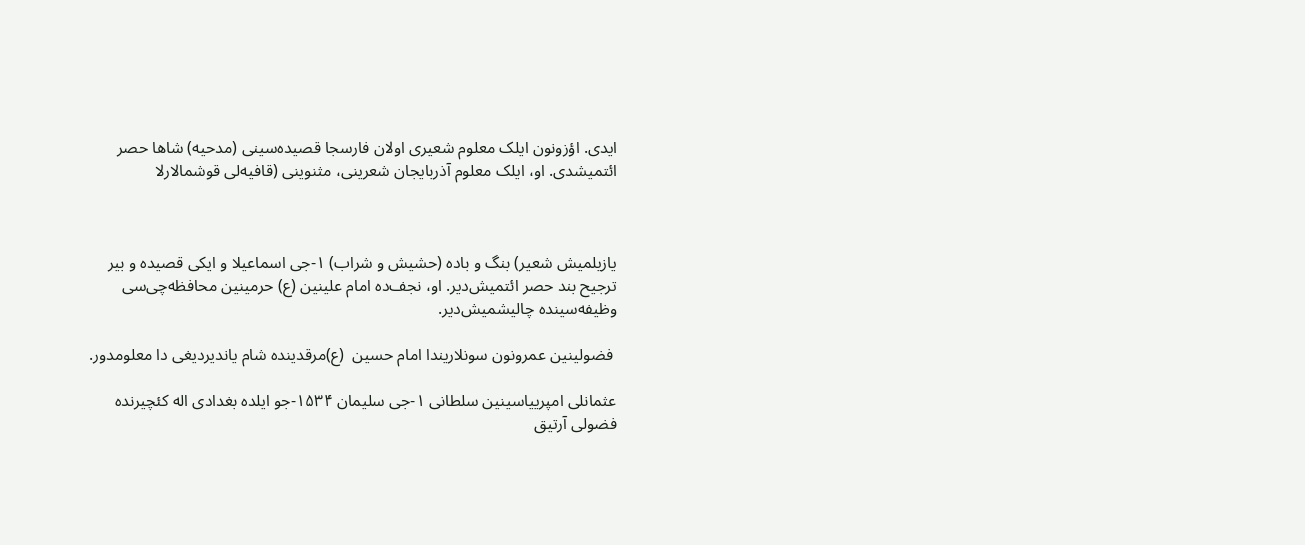ایدی. اؤزونون ایلک معلوم شعیری اولان فارسجا قصیده‌سینی (مدحیه) شاها حصر ائتمیشدی. او، ایلک معلوم آذربایجان شعرینی، مثنوینی (قافیه‌لی قوشمالارلا



یازیلمیش شعیر) بنگ و باده (حشیش و شراب) ۱-جی اسماعیلا و ایکی قصیده و بیر ترجیح بند حصر ائتمیش‌دیر. او، نجف‌ده امام علینین (ع) حر‌مینین محافظه‌چی‌سی وظیفه‌سینده چالیشمیش‌دیر.

 فضولینین عمرونون سونلاریندا امام حسین  (ع)مرقدینده شام یاندیردیغی دا معلومدور.

عثمانلی امپرییاسینین سلطانی ۱-جی سلیمان ۱۵۳۴-جو ایلده بغدادی اله کئچیرنده فضولی آرتیق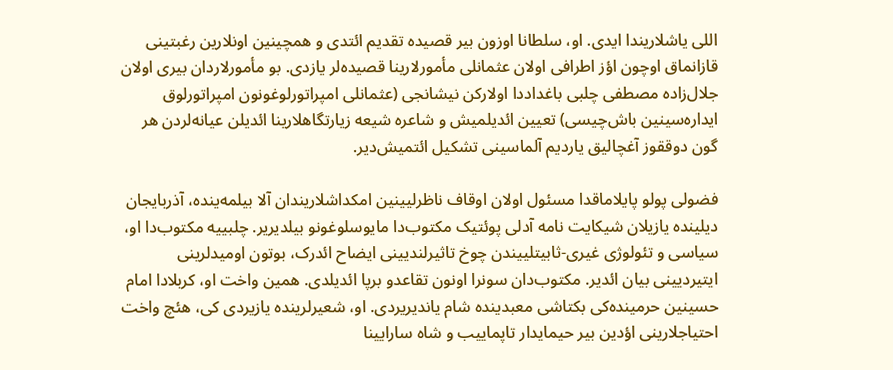اللی یاشلاریندا ایدی. او، سلطانا اوزون بیر قصیده تقدیم ائتدی و همچینین اونلارین رغبتینی قازانماق اوچون اؤز اطرافی اولان عثمانلی مأمورلارینا قصیده‌لر یازدی. بو مأمورلاردان بیری اولان جلال‌زاده مصطفی چلبی باغداددا اولارکن نیشانجی (عثمانلی امپراتورلوغونون امپراتورلوق ایداره‌سینین باش‌چیسی) تعیین ائدیلمیش و شاعره شیعه زیارتگاهلارینا ائدیلن عیانه‌لردن هر گون دوققوز آغچالیق یاردیم آلماسینی تشکیل ائتمیش‌دیر.

فضولی پولو پایلاماقدا مسئول اولان اوقاف ناظرلیینین امکداشلاریندان آلا بیلمه‌ینده، آذربایجان دیلینده یازیلان شیکایت نامه آدلی پوئتیک مکتوب‌دا مایوسلوغونو بیلدیریر. چلبییه مکتوب‌دا او، سیاسی و تئولوژی غیری-ثابیتلییندن چوخ تاثیرلندیینی ایضاح ائد‌رک، بوتون اومیدلرینی  ایتیردیینی بیان ائدیر. مکتوب‌دان سونرا اونون تقاعدو برپا ائدیلدی. همین واخت او، کربلادا امام حسینین حرمینده‌کی بکتاشی معبدینده شام یاندیریردی. او، شعیرلرینده یازیردی کی، هئچ واخت احتیاجلارینی اؤد‌ین بیر حیمایدار تاپماییب و شاه سارایینا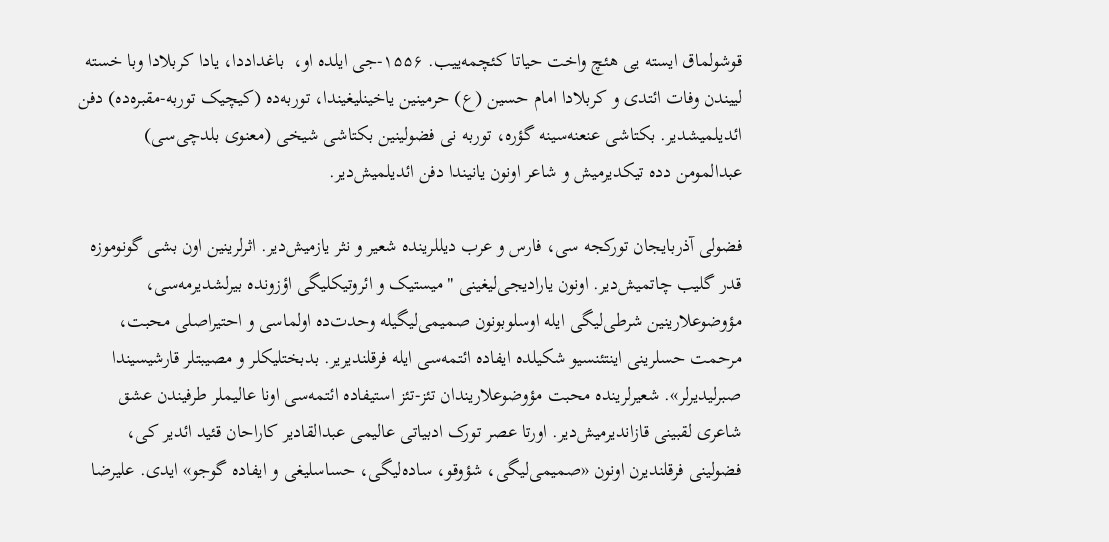قوشولماق ایسته یی هئچ واخت حیاتا کئچمه‌ییب. ۱۵۵۶-جی ایلده او،  باغداددا، یادا کربلادا وبا خسته لییندن وفات ائتدی و کربلادا امام حسین (ع) حرمینین یاخینلیغیندا، توربه‌ده (کیچیک توربه-مقبره‌ده) دفن ائدیلمیشدیر. بکتاشی عنعنه‌سینه گؤره، توربه نی فضولینین بکتاشی شیخی (معنوی بلدچی‌سی) عبدالمومن دده تیکدیرمیش و شاعر اونون یانیندا دفن ائدیلمیش‌دیر.

فضولی آذربایجان تورکجه سی، فارس و عرب دیللرینده شعیر و نثر یازمیش‌دیر. اثرلرینین اون بشی گونوموزه قدر گلیب چاتمیش‌دیر. اونون یارادیجی‌لیغینی "میستیک و ائروتیکلیگی اؤزونده بیرلشدیرمه‌سی، مؤوضوعلارینین شرطی‌لیگی ایله اوسلوبونون صمیمی‌لیگیله وحدت‌ده اولماسی و احتیراصلی محبت، مرحمت حسلرینی اینتئنسیو شکیلده ایفاده ائتمه‌سی ایله فرقلندیریر. بدبختلیکلر و مصیبتلر قارشیسیندا صبرلیدیرلر». شعیرلرینده محبت مؤوضوعلاریندان تئز-تئز استیفاده ائتمه‌سی اونا عالیملر طرفیندن عشق شاعری لقبینی قازاندیرمیش‌دیر. اورتا عصر تورک ادبیاتی عالیمی عبدالقادیر کاراحان قئید ائدیر کی، فضولینی فرقلندیر‌ن اونون «صمیمی‌لیگی، شؤوقو، ساده‌لیگی، حساسلیغی و ایفاده گوجو» ایدی. علیرضا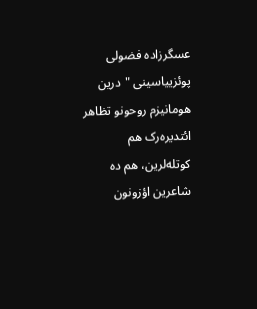عسگرزاده فضولی پوئزییاسینی "درین هومانیزم روحونو تظاهر ائتدیره‌رک هم کوتله‌لرین، هم ده شاعرین اؤزونون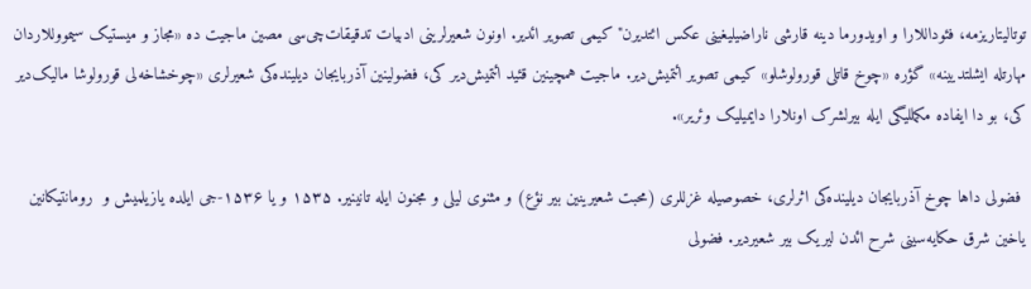توتالیتاریزمه، فئوداللارا و اویدورما دینه قارشی ناراضیلیغینی عکس ائتدیر‌ن" کیمی تصویر ائدیر. اونون شعیرلرینی ادبیات تدقیقات‌چی‌سی مصین ماجیت ده «مجاز و میستیک سیمووللاردان مهارتله ایشلتدیینه» گؤره «چوخ قاتلی قورولوشلو» کیمی تصویر ائتمیش‌دیر. ماجیت همچینین قئید ائتمیش‌دیر کی، فضولینین آذربایجان دیلینده‌کی شعیرلری «چوخشاخه‌لی قورولوشا مالیک‌دیر کی، بو دا ایفاده مکمللیگی ایله بیرلشرک اونلارا دایمیلیک وئریر».

 فضولی داها چوخ آذربایجان دیلینده‌کی اثرلری، خصوصیله غزللری (محبت شعیرینین بیر نؤع) و مثنوی لیلی و مجنون ایله تانینیر. ۱۵۳۵ و یا ۱۵۳۶-جی ایلده یازیلمیش و  رومانتیکانین یاخین شرق حکایه‌سینی شرح ائد‌ن لیریک بیر شعیردیر. فضولی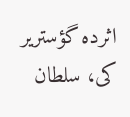اثرده گؤستریر کی، سلطان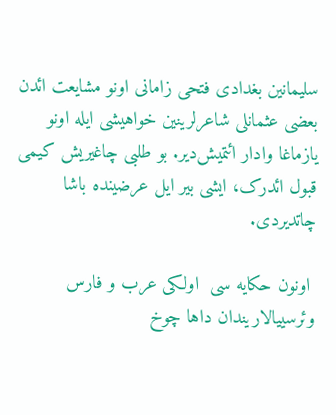سلیمانین بغدادی فتحی زامانی اونو مشایعت ائد‌ن بعضی عثمانلی شاعرلرینین خواهیشی ایله اونو یازماغا وادار ائتمیش‌دیر. بو طلبی چاغیریش کیمی قبول ائد‌رک، ایشی بیر ایل عرضینده باشا چاتدیردی.

 اونون حکایه‌ سی  اولکی عرب و فارس وئرسییالاریندان داها چوخ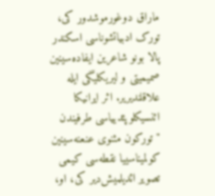ماراق دوغورموشدور کی، تورک ادبیاتشوناسی اسکندر پالا بونو شاعرین ایفاده‌سینین صمیمیتی و لیریکلیگی ایله علاقلندیریر. اثر ایرانیکا ائنسیکلوپئدییاسی طرفیندن "تورکون مثنوی عنعنه‌سینین کولمیناسییا نقطه‌سی کیمی تصویر ائدیلمیش‌دیر کی، او،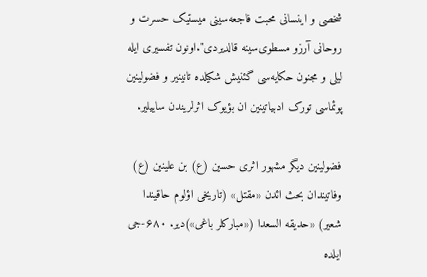شخصی و اینسانی محبت فاجعه‌سینی میستیک حسرت و روحانی آرزو مسطوی‌سینه قالدیردی".اونون تفسیری ایله لیلی و مجنون حکایه‌سی گئنیش شکیلده تانینیر و فضولینین پوئماسی تورک ادبیاتینین ان بؤیوک اثرلریندن ساییلیر.

فضولینین دیگر مشهور اثری حسین (ع) بن علینین (ع) وفاتیندان بحث ائد‌ن «مقتل» (تاریخی اؤلوم حاقیندا شعیر) «حدیقه السعدا («مبارکلر باغی»)دیر. ۶۸۰-جی ایلده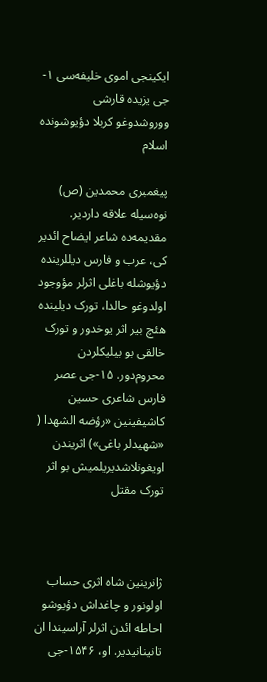ایکینجی اموی خلیفه‌سی ۱-جی یزیده قارشی ووروشدوغو کربلا دؤیوشونده اسلام

پیغمبری محمدین (ص) نوه‌سیله علاقه داردیر. مقدیمه‌ده شاعر ایضاح ائدیر کی، عرب و فارس دیللرینده دؤیوشله باغلی اثرلر مؤوجود اولدوغو حالدا، تورک دیلینده هئچ بیر اثر یوخدور و تورک خالقی بو بیلیکلردن محروم‌دور. ۱۵-جی عصر فارس شاعری حسین کاشیفینین «رؤضه الشهدا ( «شهیدلر باغی») اثریندن اویغونلاشدیریلمیش بو اثر تورک مقتل



ژانرینین شاه اثری حساب اولونور و چاغداش دؤیوشو احاطه ائد‌ن اثرلر آراسیندا ان تانینانیدیر. او، ۱۵۴۶-جی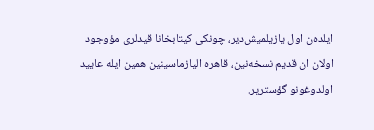ایلده‌ن اول یازیلمیش‌دیر، چونکی کیتابخانا قیدلری مؤوجود اولان ان قدیم نسخه‌نین، قاهره الیازماسینین همین ایله عایید اولدوغونو گؤستریر.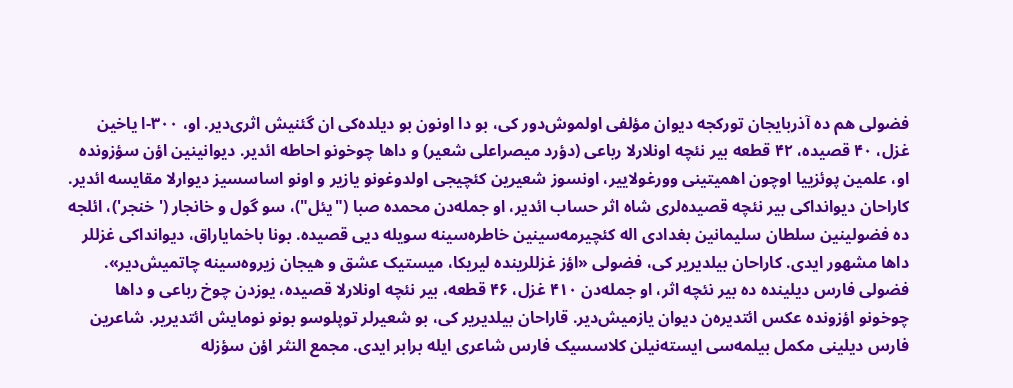فضولی هم ده آذربایجان تورکجه دیوان مؤلفی اولموش‌دور کی، بو دا اونون بو دیلده‌کی ان گئنیش اثری‌دیر. او، ۳۰۰-ا یاخین غزل، ۴۰ قصیده، ۴۲ قطعه بیر نئچه اونلارلا رباعی (دؤرد میصراعلی شعیر) و داها چوخونو احاطه ائدیر. دیوانینین اؤن سؤزونده او، علمین پوئزییا اوچون اهمیتینی وورغولاییر، اونسوز شعیرین کئچیجی اولدوغونو یازیر و اونو اساسسیز دیوارلا مقایسه ائدیر. کاراحان دیوانداکی بیر نئچه قصیده‌لری شاه اثر حساب ائدیر، او جمله‌دن محمده صبا ("یئل")، سو گول و خانجار ('خنجر')، ائلجه ده فضولینین سلطان سلیمانین بغدادی اله کئچیرمه‌سینین خاطره‌سینه سویله دیی قصیده. بونا باخمایاراق، دیوانداکی غزللر داها مشهور ایدی. کاراحان بیلدیریر کی، فضولی «اؤز غزللرینده لیریکا، میستیک عشق و هیجان زیروه‌سینه چاتمیش‌دیر». فضولی فارس دیلینده ده بیر نئچه اثر، او جمله‌دن ۴۱۰ غزل، ۴۶ قطعه، بیر نئچه اونلارلا قصیده، یوزدن چوخ رباعی و داها چوخونو اؤزونده عکس ائتدیره‌ن دیوان یازمیش‌دیر. قاراحان بیلدیریر کی، بو شعیرلر توپلوسو بونو نومایش ائتدیریر. شاعرین فارس دیلینی مکمل بیلمه‌سی ایسته‌نیلن کلاسسیک فارس شاعری ایله برابر ایدی. مجمع النثر اؤن سؤزله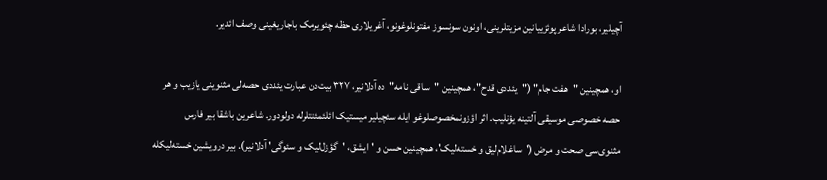آچیلیر، بورادا شاعر پوئزییانین مزیتلرینی، اونون سونسوز مفتونلوغونو، آغریلاری حظه چئویرمک باجاریغینی وصف ائدیر.

او، همچینین "هفت جام" ("یئددی قدح"، همچینین "ساقی نامه"ده آدلانیر، ۳۲۷ بیت‌دن عبارت یئددی حصه‌لی مثنوینی یازیب و هر حصه خصوصی موسیقی آلتینه یؤنلیب. اثر اؤزونمخصوصلوغو ایله سئچیلیر میستیک ائلئمئنتلرله دولودور. شاعرین باشقا بیر فارس مثنوی‌سی صحت و مرض ('ساغلام‌لیق و خسته‌لیک'، همچینین حسن و 'ایشق، 'گؤزل‌لیک و سئوگی' آدلانیر). بیر درویشین خسته‌لیکله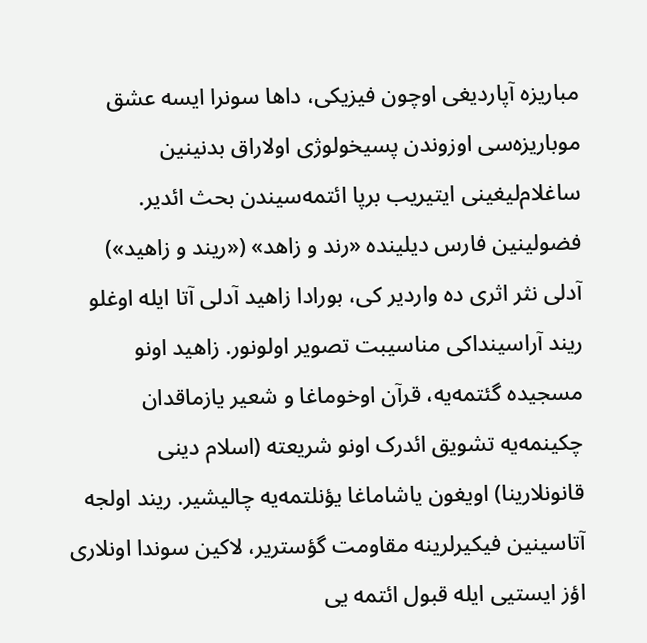مباریزه آپاردیغی اوچون فیزیکی، داها سونرا ایسه عشق موباریزه‌سی اوزوندن پسیخولوژی اولاراق بد‌نینین ساغلام‌لیغینی ایتیریب برپا ائتمه‌سیندن بحث ائدیر. فضولینین فارس دیلینده «رند و زاهد» («ریند و زاهید») آدلی نثر اثری ده واردیر کی، بورادا زاهید آدلی آتا ایله اوغلو ریند آراسینداکی مناسیبت تصویر اولونور. زاهید اونو مسجیده گئتمه‌یه، قرآن اوخوماغا و شعیر یازماقدان چکینمه‌یه تشویق ائد‌رک اونو شریعته (اسلام دینی قانونلارینا) اویغون یاشاماغا یؤنلتمه‌یه چالیشیر. ریند اولجه آتاسینین فیکیرلرینه مقاومت گؤستریر، لاکین سوندا اونلاری اؤز ایستیی ایله قبول ائتمه یی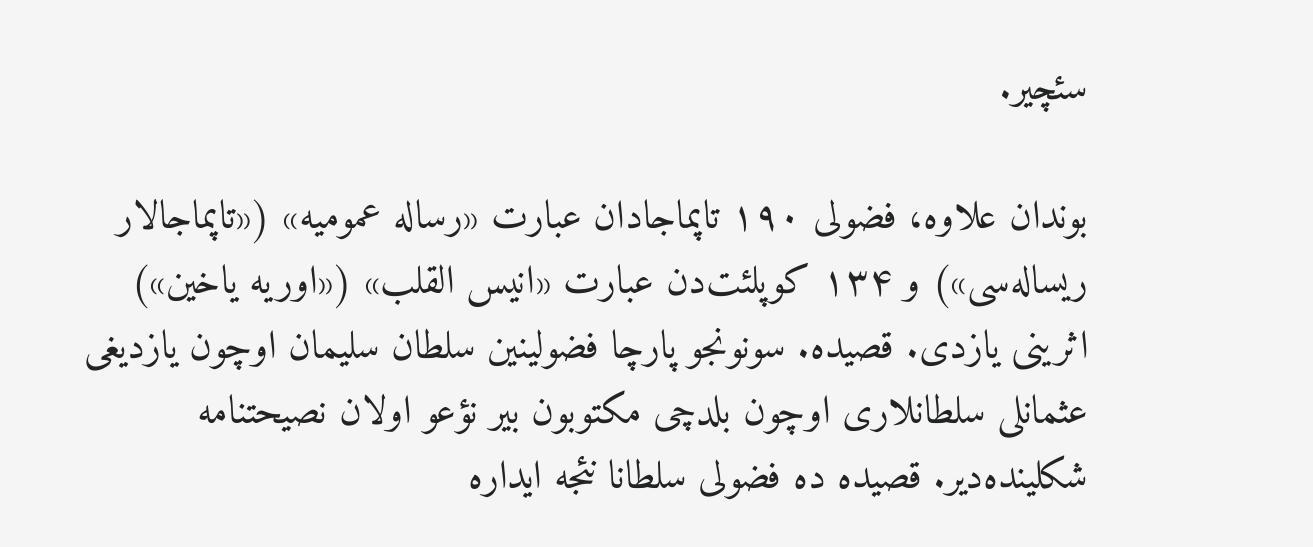سئچیر.

بوندان علاوه، فضولی ۱۹۰ تاپماجادان عبارت «رساله عمومیه» («تاپماجالار ریساله‌سی») و ۱۳۴ کوپلئت‌دن عبارت «انیس القلب» («اور‌یه یاخین») اثرینی یازدی. قصیده. سونونجو پارچا فضولینین سلطان سلیمان اوچون یازدیغی عثمانلی سلطانلاری اوچون بلدچی مکتوبون بیر نؤعو اولان نصیحتنامه شکلینده‌دیر. قصیده ده فضولی سلطانا نئجه ایداره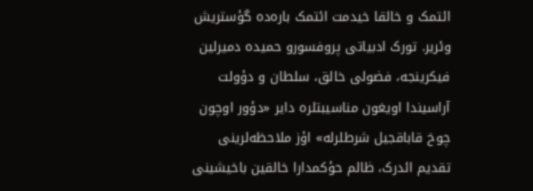ائتمک و خالقا خیدمت ائتمک باره‌ده گؤستریش وئریر. تورک ادبیاتی پروفسورو حمیده دمیرلین فیکرینجه، فضولی خالق، سلطان و دؤولت آراسیندا اویغون مناسیبتلره دایر «دؤور اوچون چوخ قاباقجیل شرطلرله» اؤز ملاحظه‌لرینی تقدیم ائد‌رک، ظالم حؤکمدارا خالقین باخیشینی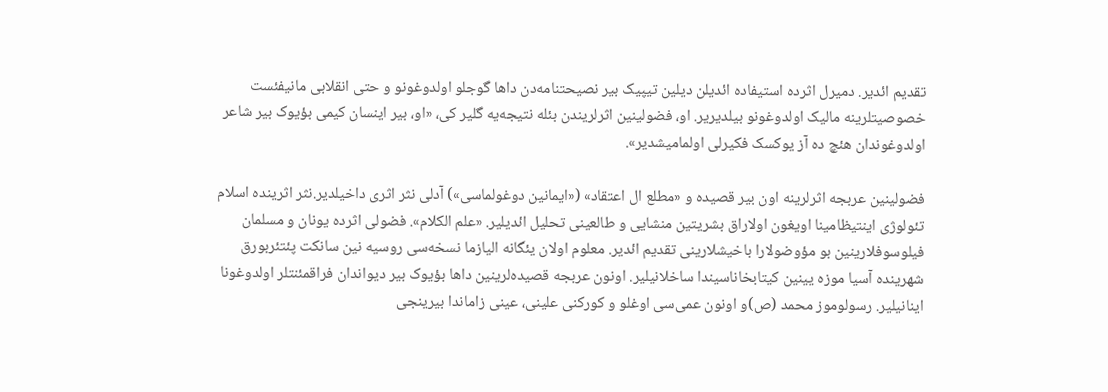تقدیم ائدیر. دمیرل اثرده استیفاده ائدیلن دیلین تیپیک بیر نصیحتنامه‌دن داها گوجلو اولدوغونو و حتی انقلابی مانیفئست خصوصیتلرینه مالیک اولدوغونو بیلدیریر. او، فضولینین اثرلریندن بئله نتیجه‌یه گلیر کی، «او، بیر اینسان کیمی بؤیوک بیر شاعر اولدوغوندان هئچ ده آز یوکسک فکیرلی اولمامیشدیر».

فضولینین عربجه اثرلرینه اون بیر قصیده و «مطلع ال اعتقاد» («ایمانین دوغولماسی») آدلی نثر اثری داخیلدیر.نثر اثرینده اسلام تئولوژی اینتیظامینا اویغون اولاراق بشریتین منشایی و طالعینی تحلیل ائدیلیر. «علم الکلام». فضولی اثرده یونان و مسلمان فیلوسوفلارینین بو مؤوضولارا باخیشلارینی تقدیم ائدیر. معلوم اولان یئگانه الیازما نسخه‌سی روسیه نین سانکت پئتئربورق شهرینده آسیا موزه یینین کیتابخاناسیندا ساخلانیلیر. اونون عربجه قصیده‌لرینین داها بؤیوک بیر دیواندان فراقمئنتلر اولدوغونا اینانیلیر. رسولوموز محمد (ص)و اونون عمی‌سی اوغلو و کورکنی علینی، عینی زاماندا بیرینجی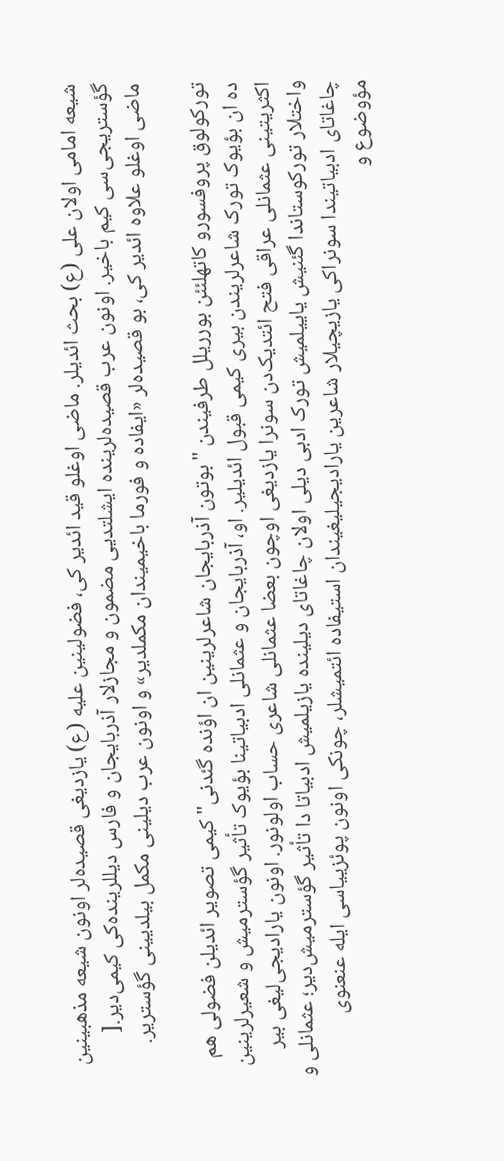شیعه امامی اولان علی (ع) بحث ائدیلر. ماضی اوغلو قید ائدیر کی، فضولینین علیه (ع) یازدیغی قصیده‌لر اونون شیعه مذهبینین گؤستریجی‌سی‌ کیم باخیر. اونون عرب قصیده‌لرینده ایشلتدیی مضمون و مجازلار آذربایجان و فارس دیللرینده‌کی کیمی‌دیر.[ ماضی اوغلو علاوه ائدیر کی، بو قصیده‌لر «ایفاده و فورما باخیمیندان مکملدیر» و اونون عرب دیلینی مکمل بیلدیینی گؤستریر.

تورکولوق پروفسورو کاتهلئئن بورریلل طرفیندن "بوتون آذربایجان شاعرلرینین ان اؤنده گئدنی" کیمی تصویر ائدیلن فضولی هم ده ان بؤیوک تورک شاعرلریندن بیری کیمی قبول ائدیلیر. او، آذربایجان و عثمانلی ادبیاتینا بؤیوک تأثیر گؤسترمیش و شعیرلرینین اکثریتینی عثمانلی عراقی فتح ائتدیک‌دن سونرا یازدیغی اوچون بعضا عثمانلی شاعری حساب اولونور. اونون یارادیجی‌لیغی بیر واختلار تورکوستاندا گئنیش یاییلمیش تورک ادبی دیلی اولان چاغاتای دیلینده یازیلمیش ادبیاتا دا تأثیر گؤسترمیش‌دیر؛ عثمانلی و چاغاتای ادبیاتیندا سونراکی یازیچیلار شاعرین یارادیجیلیغیندان استیفاده ائتمیشلر، چونکی اونون پوئزییاسی ایله عنعنوی مؤوضوع و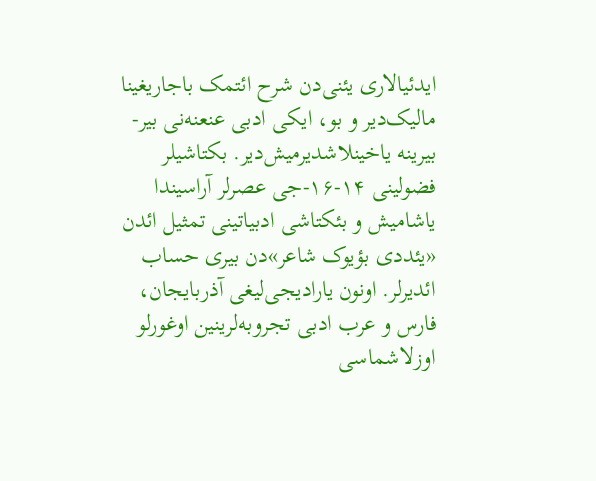ایدئیالاری یئنی‌دن شرح ائتمک باجاریغینا مالیک‌دیر و بو، ایکی ادبی عنعنه‌نی بیر-بیرینه یاخینلاشدیرمیش‌دیر. بکتاشیلر فضولینی ۱۴-۱۶-جی عصرلر آراسیندا یاشامیش و بئکتاشی ادبیاتینی تمثیل ائد‌ن «یئددی بؤیوک شاعر»دن بیری حساب ائدیرلر. اونون یارادیجی‌لیغی آذربایجان، فارس و عرب ادبی تجروبه‌لرینین اوغورلو اوزلاشماسی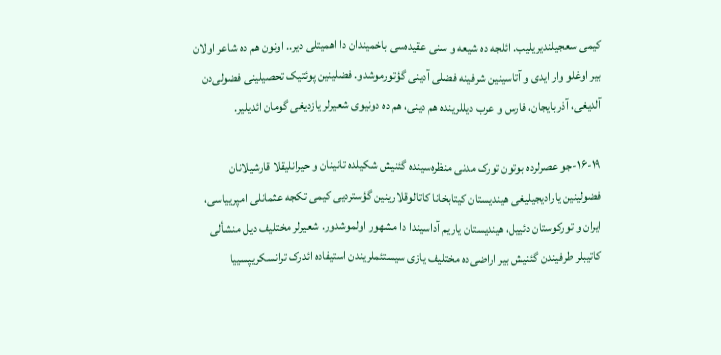کیمی سعجیلندیریلیب. ائلجه ده شیعه و سنی عقیده‌سی باخمیندان دا اهمیتلی دیر.. اونون هم ده شاعر اولان بیر اوغلو وار ایدی و آتاسینین شرفینه فضلی آدینی گؤتورموشدو. فضلینین پوئتیک تحصیلینی فضولی‌دن آلدیغی، آذربایجان، فارس و عرب دیللرینده هم دینی، هم ده دونیوی شعیرلر یازدیغی گومان ائدیلیر.

۱۶-۱۹-جو عصرلرده بوتون تورک مد‌نی منظره‌سینده گئنیش شکیلده تانینان و حیرانلیقلا قارشیلانان فضولینین یارادیجیلیغی هیندیستان کیتابخانا کاتالوقلارینین گؤستردیی کیمی تکجه عثمانلی امپرییاسی، ایران و تورکوستان دئییل، هیندیستان یاریم آداسیندا دا مشهور اولموشدور. شعیرلر مختلیف دیل منشأ‌لی کاتیبلر طرفیندن گئنیش بیر اراضی‌ده مختلیف یازی سیستئملریندن استیفاده ائد‌رک ترانسکریپسییا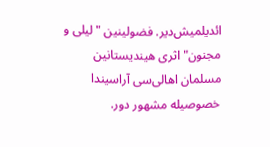ائدیلمیش‌دیر. فضولینین "لیلی و مجنون" اثری هیندیستانین مسلمان اهالی‌سی آراسیندا خصوصیله مشهور دور.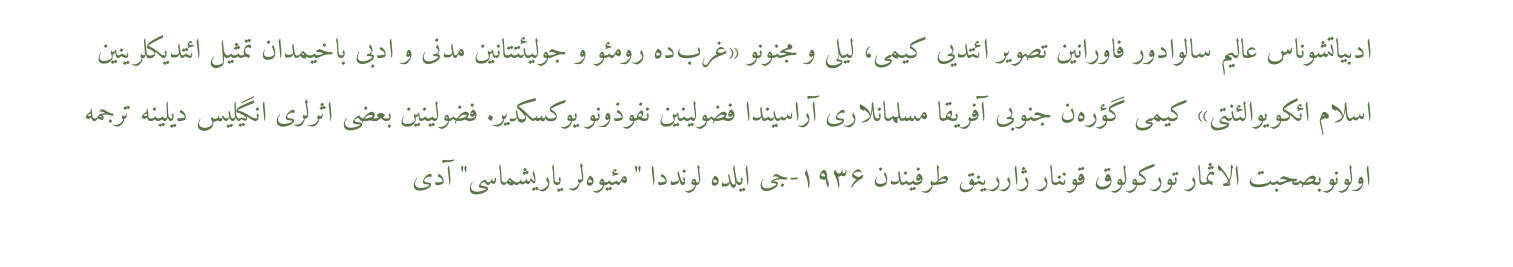ادبیاتشوناس عالیم سالوادور فاورانین تصویر ائتدیی کیمی، لیلی و مجنونو «غرب‌ده رومئو و جولیئتتانین مد‌نی و ادبی باخیمدان تمثیل ائتدیکلرینین اسلام ائکویوالئنتی» کیمی گؤره‌ن جنوبی آفریقا مسلمانلاری آراسیندا فضولینین نفوذونو یوکسکدیر. فضولینین بعضی اثرلری انگیلیس دیلینه ترجمه اولونوبصحبت الاثمار تورکولوق قوننار ژاررینق طرفیندن ۱۹۳۶-جی ایلده لونددا "مئیوه‌لر یاریشماسی" آدی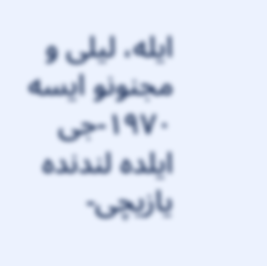ایله، لیلی و مجنونو ایسه ۱۹۷۰-جی ایلده لندنده یازیچی-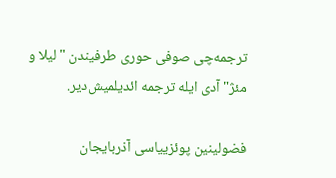ترجمه‌چی صوفی حوری طرفیندن "لیلا و مئژ" آدی ایله ترجمه ائدیلمیش‌دیر.

فضولینین پوئزییاسی آذربایجان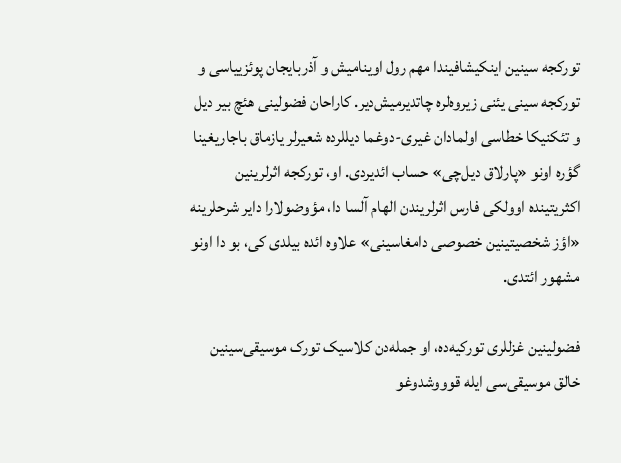تورکجه سینین اینکیشافیندا مهم رول اوینامیش و آذربایجان پوئزییاسی و تورکجه سینی یئنی زیروه‌لره چاتدیرمیش‌دیر. کاراحان فضولینی هئچ بیر دیل و تئکنیکا خطاسی اولمادان غیری-دوغما دیللرده شعیرلر یازماق باجاریغینا گؤره اونو «پارلاق دیل‌چی» حساب ائدیردی. او، تورکجه اثرلرینین اکثریتینده اوولکی فارس اثرلریندن الهام آلسا دا، مؤوضولارا دایر شرحلرینه «اؤز شخصیتینین خصوصی دامغاسینی» علاوه ائده بیلدی کی، بو دا اونو مشهور ائتدی.

فضولینین غزللری تورکیه‌ده، او جمله‌دن کلاسیک تورک موسیقی‌سینین خالق موسیقی‌سی ایله قوووشدوغو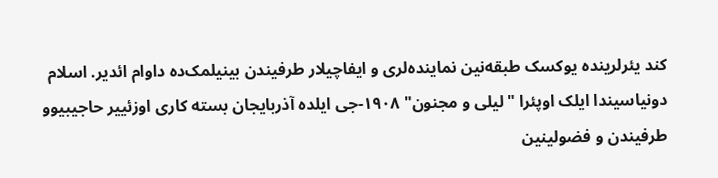کند یئرلرینده یوکسک طبقه‌نین نماینده‌لری و ایفاچیلار طرفیندن بینیلمک‌ده داوام ائدیر. اسلام دونیاسیندا ایلک اوپئرا "لیلی و مجنون" ۱۹۰۸-جی ایلده آذربایجان بسته کاری اوزئییر حاجیبیوو طرفیندن و فضولینین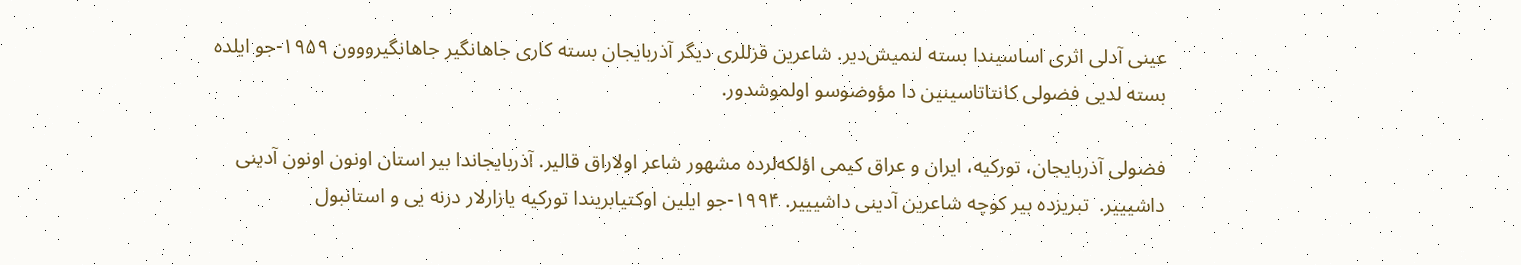عینی آدلی اثری اساسیندا بسته لنمیش‌دیر. شاعرین قزللری دیگر آذربایجان بسته کاری جاهانگیر جاهانگیرووون ۱۹۵۹-جو ایلده بسته لدیی فضولی کانتاتاسینین دا مؤوضوسو اولموشدور.

فضولی آذربایجان، تورکیه، ایران و عراق کیمی اؤلکه‌لرده مشهور شاعر اولاراق قالیر. آذربایجاندا بیر استان اونون اونون آدینی داشیییر.  تبریزده بیر کوچه شاعرین آدینی داشیییر. ۱۹۹۴-جو ایلین اوکتیابریندا تورکیه یازارلار درنه یی و استانبول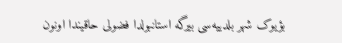بؤیوک شهر بلدییه‌سی بیرگه استانبولدا فضولی حاقیندا اونون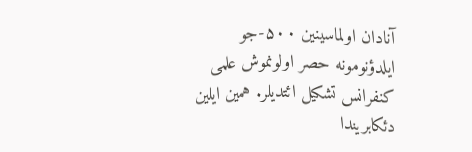آنادان اولماسینین ۵۰۰-جو ایلدؤنومونه حصر اولونموش علمی کنفرانس تشکیل ائتدیلر. همین ایلین دئکابریندا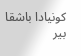کونیادا باشقا بیر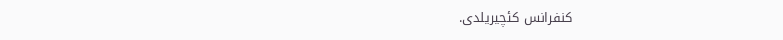کنفرانس کئچیریلدی.